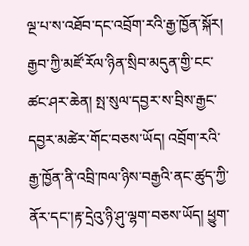ལྔ་པ་ས་འཐོབ་དང་འབྲོག་རའི་རྒྱ་ཁྱོན་སྐོར། རྒྱབ་ཀྱི་མཛོ་རོལ་ཉིན་སྲིབ་མདུན་གྱི་ངང་ཚང་ཤར་ཆེན། སྤ་སུལ་དབྱར་ས་བྲིས་རྒྱང་དབྱར་མཚེར་གོང་བཅས་ཡོད། འབྲོག་རའི་རྒྱ་ཁྱོན་ནི་འབྲི་ཁལ་ཉིས་བརྒྱའི་ནང་ཚུད་ཀྱི་ནོར་དང་།རྟ་དྲེའུ་ཉི་ཤུ་ལྷག་བཅས་ཡོད། ཕྱུག་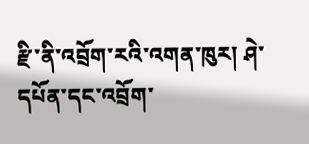རྫི་ནི་འབྲོག་རའི་འགན་ཁུར། ཤེ་དཔོན་དང་འབྲོག་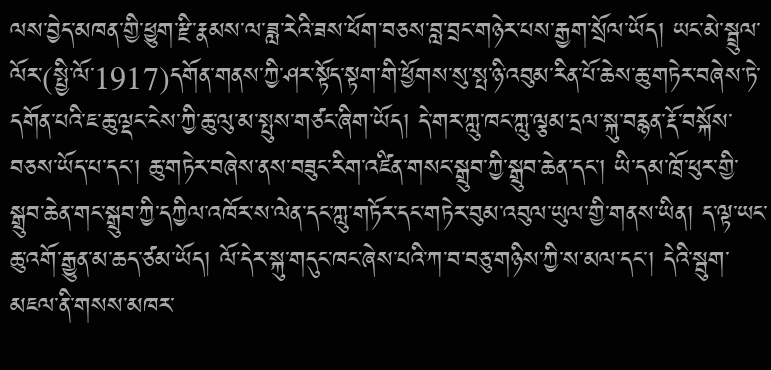ལས་བྱེད་མཁན་གྱི་ཕྱུག་རྫི་རྣམས་ལ་ཟླ་རེའི་ཟས་ཕོག་བཅས་བླ་བྲང་གཉེར་པས་རྒྱག་སྲོལ་ཡོད། ཡང་མེ་སྦྲུལ་ལོར་(སྤྱི་ལོ་1917)དགོན་གནས་ཀྱི་ཤར་སྟོད་སྟག་གི་ཕྱོགས་སུ་སྤ་ཉི་འབུམ་རིན་པོ་ཆེས་ཆུ་གཏེར་བཞེས་ཏེ་དགོན་པའི་ཇ་ཆུ་ལྡང་ངེས་ཀྱི་ཆུ་ལུ་མ་སྤུས་གཙང་ཞིག་ཡོད། དེ་གར་ཀླུ་ཁང་ཀླུ་ལྕམ་དྲལ་སྐུ་བརྙན་རྡོ་བསྐོས་བཅས་ཡོད་པ་དང་། ཆུ་གཏེར་བཞེས་ནས་བཟུང་རིག་འཛིན་གསང་སྒྲུབ་ཀྱི་སྒྲུབ་ཆེན་དང་། ཡི་དམ་ཁྲོ་ཕུར་གྱི་སྒྲུབ་ཆེན་གང་སྒྲུབ་ཀྱི་དཀྱིལ་འཁོར་ས་ལེན་དང་ཀླུ་གཏོར་དང་གཏེར་བུམ་འབུལ་ཡུལ་གྱི་གནས་ཡིན། ད་ལྟ་ཡང་ཆུ་འགོ་རྒྱུན་མ་ཆད་ཙམ་ཡོད། ལོ་དེར་སྐུ་གདུང་ཁང་ཞེས་པའི་ཀ་བ་བཅུ་གཉིས་ཀྱི་ས་མལ་དང་། དེའི་སྦུག་མཇལ་ནི་གསས་མཁར་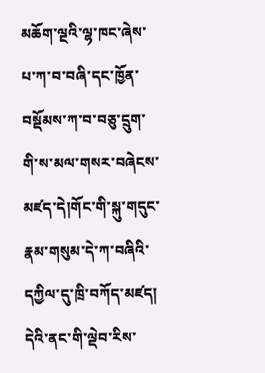མཆོག་ལྔའི་ལྷ་ཁང་ཞེས་པ་ཀ་བ་བཞི་དང་ཁྱོན་བསྡོམས་ཀ་བ་བཅུ་དྲུག་གི་ས་མལ་གསར་བཞེངས་མཛད་དེ།གོང་གི་སྐུ་གདུང་རྣམ་གསུམ་དེ་ཀ་བཞིའི་དཀྱིལ་དུ་ཁྲི་བཀོད་མཛད། དེའི་ནང་གི་ལྡེབ་རིས་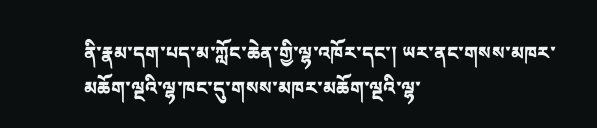ནི་རྣམ་དག་པད་མ་ཀློང་ཆེན་གྱི་ལྷ་འཁོར་དང་། ཡར་ནང་གསས་མཁར་མཆོག་ལྔའི་ལྷ་ཁང་དུ་གསས་མཁར་མཆོག་ལྔའི་ལྷ་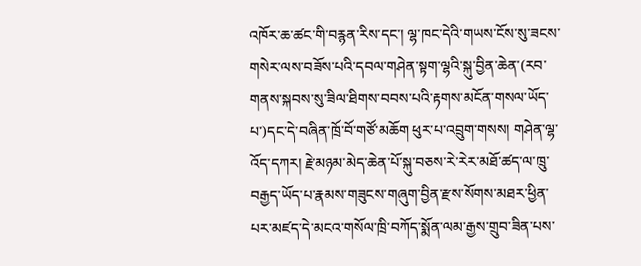འཁོར་ཆ་ཚང་གི་བརྙན་རིས་དང་། ལྷ་ཁང་དེའི་གཡས་ངོས་སུ་ཟངས་གསེར་ལས་བཟོས་པའི་དབལ་གཤེན་སྟག་ལྷའི་སྐུ་བྱིན་ཆེན་(རབ་གནས་སྐབས་སུ་ཟིལ་ཐིགས་བབས་པའི་རྟགས་མངོན་གསལ་ཡོད་པ་)དང་དེ་བཞིན་ཁྲོ་བོ་གཙོ་མཆོག ཕུར་པ་འབྲུག་གསས། གཤེན་ལྷ་འོད་དཀར། རྗེ་མཉམ་མེད་ཆེན་པོ་སྐུ་བཅས་རེ་རེར་མཐོ་ཚད་ལ་ཁྲུ་བརྒྱད་ཡོད་པ་རྣམས་གཟུངས་གཞུག་བྱིན་རྫས་སོགས་མཐར་ཕྱིན་པར་མཛད་དེ་མངའ་གསོལ་ཁྲི་བཀོད་སྨོན་ལམ་རྒྱས་གྲུབ་ཟིན་པས་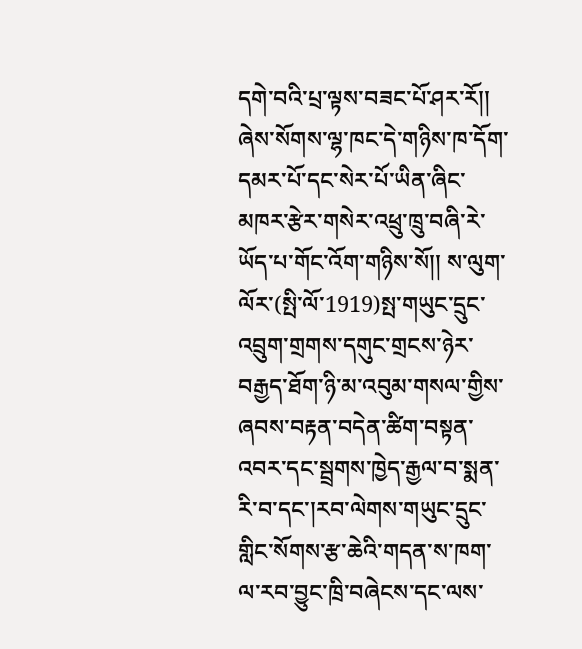དགེ་བའི་པྲ་ལྟས་བཟང་པོ་ཤར་རོ།། ཞེས་སོགས་ལྷ་ཁང་དེ་གཉིས་ཁ་དོག་དམར་པོ་དང་སེར་པོ་ཡིན་ཞིང་མཁར་རྩེར་གསེར་འཕྲུ་ཁྲུ་བཞི་རེ་ཡོད་པ་གོང་འོག་གཉིས་སོ།། ས་ལུག་ལོར་(སྤི་ལོ་1919)སྤ་གཡུང་དྲུང་འབྲུག་གྲགས་དགུང་གྲངས་ཉེར་བརྒྱད་ཐོག་ཉི་མ་འབུམ་གསལ་གྱིས་ཞབས་བརྟན་བདེན་ཚིག་བསྟན་འབར་དང་སྦྲགས་ཁྱེད་རྒྱལ་བ་སྨན་རི་བ་དང་།རབ་ལེགས་གཡུང་དྲུང་གླིང་སོགས་རྩ་ཆེའི་གདན་ས་ཁག་ལ་རབ་བྱུང་ཁྲི་བཞེངས་དང་ལས་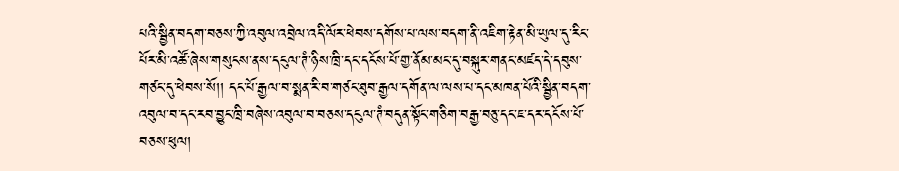པའི་སྦྱིན་བདག་བཅས་ཀྱི་འབུལ་འབྲེལ་འདི་ལོར་ཕེབས་དགོས་པ་ལས་བདག་ནི་འཇིག་རྟེན་མི་ཡུལ་དུ་རིང་པོར་མི་འཚོ་ཞེས་གསུངས་ནས་དངུལ་ཊཾ་ཉིས་ཁྲི་དང་དངོས་པོ་གྱ་ནོམ་མང་དུ་བསྐུར་གནང་མཛད་དེ་དབུས་གཙང་དུ་ཕེབས་སོ།། དང་པོ་རྒྱལ་བ་སྨན་རི་བ་གཙང་ཐུབ་རྒྱལ་དགོན་ལ་ལས་པ་དང་མཁན་པོའི་སྦྱིན་བདག་འབུལ་བ་དང་རབ་བྱུང་ཁྲི་བཞེས་འབུལ་བ་བཅས་དངུལ་ཊཾ་བདུན་སྟོང་གཅིག་བརྒྱ་བཅུ་དང་ཇ་དར་དངོས་པོ་བཅས་ཕུལ།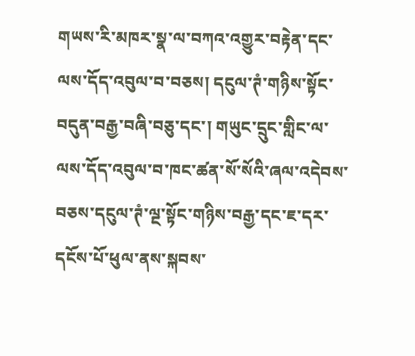གཡས་རི་མཁར་སྣ་ལ་བཀའ་འགྱུར་བརྟེན་དང་ལས་དོད་འབུལ་བ་བཅས། དངུལ་ཊཾ་གཉིས་སྟོང་བདུན་བརྒྱ་བཞི་བཅུ་དང་། གཡུང་དྲུང་གླིང་ལ་ལས་དོད་འབུལ་བ་ཁང་ཚན་སོ་སོའི་ཞལ་འདེབས་བཅས་དངུལ་ཊཾ་ལྔ་སྟོང་གཉིས་བརྒྱ་དང་ཇ་དར་དངོས་པོ་ཕུལ་ནས་སྐབས་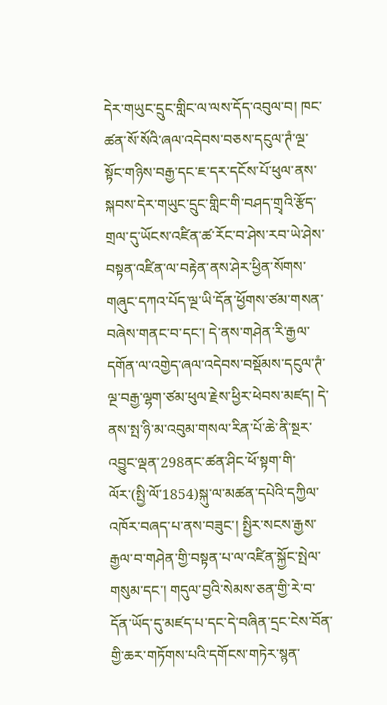དེར་གཡུང་དྲུང་གླིང་ལ་ལས་དོད་འབུལ་བ། ཁང་ཚན་སོ་སོའི་ཞལ་འདེབས་བཅས་དངུལ་ཊཾ་ལྔ་སྟོང་གཉིས་བརྒྱ་དང་ཇ་དར་དངོས་པོ་ཕུལ་ནས་སྐབས་དེར་གཡུང་དྲུང་གླིང་གི་བཤད་གྲྭའི་རྩོད་གྲལ་དུ་ཡོངས་འཛིན་ཚ་རོང་བ་ཤེས་རབ་ཡེ་ཤེས་བསྟན་འཛིན་ལ་བརྟེན་ནས་ཤེར་ཕྱིན་སོགས་གཞུང་དཀའ་པོད་ལྔ་ཡི་དོན་ཕྱོགས་ཙམ་གསན་བཞེས་གནང་བ་དང་། དེ་ནས་གཤེན་རི་རྒྱལ་དགོན་ལ་འགྱེད་ཞལ་འདེབས་བསྡོམས་དངུལ་ཊཾ་ལྔ་བརྒྱ་ལྷག་ཙམ་ཕུལ་རྗེས་ཕྱིར་ཕེབས་མཛད། དེ་ནས་སྤ་ཉི་མ་འབུམ་གསལ་རིན་པོ་ཆེ་ནི་སྔར་འབྱུང་ལྡན་298ནང་ཚན་ཤིང་ཕོ་སྟག་གི་ལོར་(སྤྱི་ལོ་1854)སྐུ་ལ་མཚན་དཔེའི་དཀྱིལ་འཁོར་བཞད་པ་ནས་བཟུང་། སྤྱིར་སངས་རྒྱས་རྒྱལ་བ་གཤེན་གྱི་བསྟན་པ་ལ་འཛིན་སྐྱོང་སྤེལ་གསུམ་དང་། གདུལ་བྱའི་སེམས་ཅན་གྱི་རེ་བ་དོན་ཡོད་དུ་མཛད་པ་དང་དེ་བཞིན་དྲང་ངེས་བོན་གྱི་ཆར་གཏོགས་པའི་དགོངས་གཏེར་སྙན་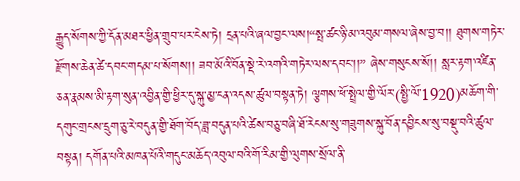རྒྱུད་སོགས་ཀྱི་དོན་མཐར་ཕྱིན་གྲུབ་པར་ངེས་ཏེ། དྲན་པའི་ཞལ་བྱང་ལས།“སྤ་ཚང་ཉི་མ་འབུམ་གསལ་ཞེས་བྱ་བ།། ཐུགས་གཏེར་རྫོགས་ཆེན་ཚེ་དབང་གདམ་པ་སོགས།། ཟབ་མོའི་བོན་སྡེ་རེ་འགའི་གཏེར་ལས་དབང་།།” ཞེས་གསུངས་སོ།། སླར་རྟག་འཛིན་ཅན་རྣམས་མི་རྟག་སུན་འབྱིན་གྱི་ཕྱིར་དུ་སྐུ་མྱ་ངན་འདས་ཚུལ་བསྟན་ཏེ། ལྕགས་ཕོ་སྤྲེལ་གྱི་ལོར་(སྤྱི་ལོ་1920)མཆོག་གི་དགུང་གྲངས་དྲུག་ཅུ་རེ་བདུན་གྱི་ཐོག་བོད་ཟླ་བདུན་པའི་ཚེས་བཅུ་བཞི་ཐོ་རེངས་སུ་གཟུགས་སྐུ་བོན་དབྱིངས་སུ་བསྡུ་བའི་ཚུལ་བསྟན། དགོན་པའི་མཁན་པོའི་གདུང་མཆོད་འབུལ་བའི་གོ་རིམ་གྱི་ལུགས་སྲོལ་ནི་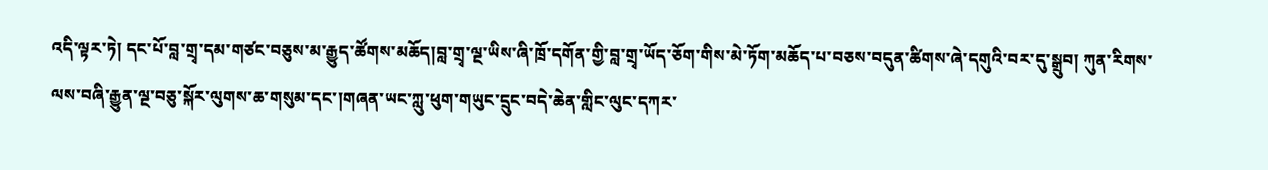འདི་ལྟར་ཏེ། དང་པོ་བླ་གྲྭ་དམ་གཙང་བཅུས་མ་རྒྱུད་ཚོགས་མཆོད།བླ་གྲྭ་ལྔ་ཡིས་ཞི་ཁྲོ་དགོན་གྱི་བླ་གྲྭ་ཡོད་ཅོག་གིས་མེ་ཏོག་མཆོད་པ་བཅས་བདུན་ཚིགས་ཞེ་དགུའི་བར་དུ་སྒྲུབ། ཀུན་རིགས་ལས་བཞི་རྒྱུན་ལྔ་བཅུ་སྐོར་ལུགས་ཆ་གསུམ་དང་།གཞན་ཡང་ཀླུ་ཕུག་གཡུང་དྲུང་བདེ་ཆེན་གླིང་ལུང་དཀར་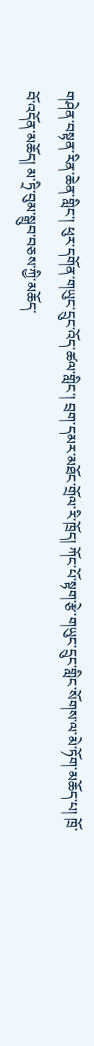གཤེན་བསྟན་རིན་ཆེན་གླིང་། ཕུར་དགོན་གཡུང་དྲུང་འོད་ཚལ་གླིང་། བྲག་དམར་མཐོང་གྲོལ་རི་ཁྲོད། ཀོང་པོ་སྟག་རྩེ་གཡུང་དྲུང་གླིང་སོགས་ལ་མེ་ཏོག་མཆོད་པ། ཁྲོ་བོ་འདོན་མཆོད། མ་ཏྲི་བུམ་སྒྲུབ་བཅས་ཀྱི་མཆོད་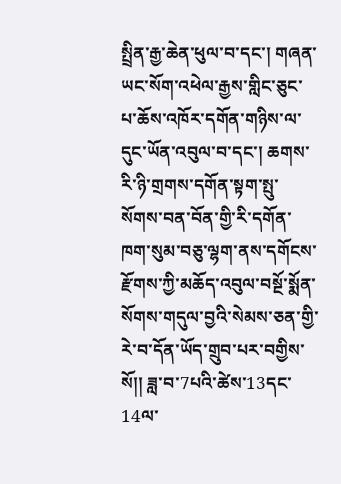སྤྲིན་རྒྱ་ཆེན་ཕུལ་བ་དང་། གཞན་ཡང་སོག་འཕེལ་རྒྱས་གླིང་ཅུང་པ་ཆོས་འཁོར་དགོན་གཉིས་ལ་དུང་ཡོན་འབུལ་བ་དང་། ཆགས་རི་ཉི་གྲགས་དགོན་སྟག་སྤུ་སོགས་བན་བོན་གྱི་རི་དགོན་ཁག་སུམ་བཅུ་ལྷག་ནས་དགོངས་རྫོགས་ཀྱི་མཆོད་འབུལ་བསྔོ་སྨོན་སོགས་གདུལ་བྱའི་སེམས་ཅན་གྱི་རེ་བ་དོན་ཡོད་གྲུབ་པར་བགྱིས་སོ།། ཟླ་བ་7པའི་ཚེས་13དང་14ལ་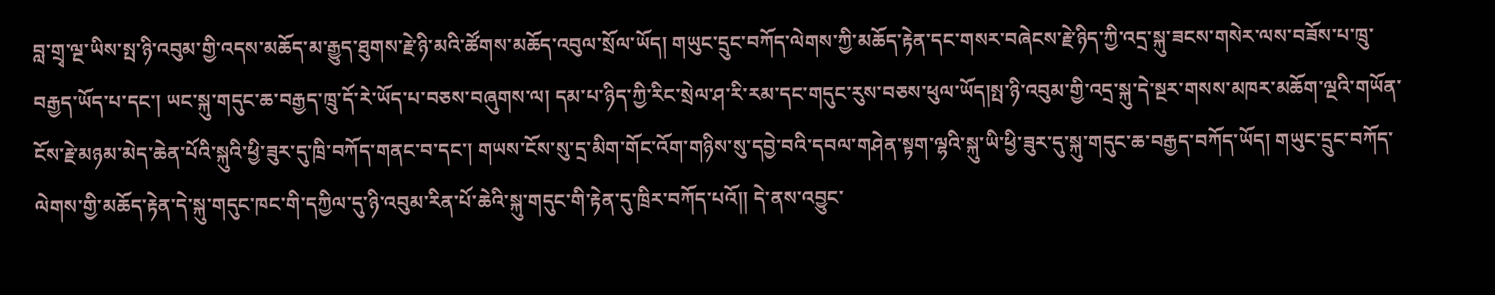བླ་གྲྭ་ལྔ་ཡིས་སྤ་ཉི་འབུམ་གྱི་འདས་མཆོད་མ་རྒྱུད་ཐུགས་རྗེ་ཉི་མའི་ཚོགས་མཆོད་འབུལ་སྲོལ་ཡོད། གཡུང་དྲུང་བཀོད་ལེགས་ཀྱི་མཆོད་རྟེན་དང་གསར་བཞེངས་རྗེ་ཉིད་ཀྱི་འདྲ་སྐུ་ཟངས་གསེར་ལས་བཟོས་པ་ཁྲུ་བརྒྱད་ཡོད་པ་དང་། ཡང་སྐུ་གདུང་ཆ་བརྒྱད་ཁྲུ་དོ་རེ་ཡོད་པ་བཅས་བཞུགས་ལ། དམ་པ་ཉིད་ཀྱི་རིང་སྲེལ་ཤ་རི་རམ་དང་གདུང་རུས་བཅས་ཕུལ་ཡོད།སྤ་ཉི་འབུམ་གྱི་འདྲ་སྐུ་དེ་སྔར་གསས་མཁར་མཆོག་ལྔའི་གཡོན་ངོས་རྗེ་མཉམ་མེད་ཆེན་པོའི་སྐུའི་ཕྱི་ཟུར་དུ་ཁྲི་བཀོད་གནང་བ་དང་། གཡས་ངོས་སུ་དྲ་མིག་གོང་འོག་གཉིས་སུ་དབྱེ་བའི་དབལ་གཤེན་སྟག་ལྷའི་སྐུ་ཡི་ཕྱི་ཟུར་དུ་སྐུ་གདུང་ཆ་བརྒྱད་བཀོད་ཡོད། གཡུང་དྲུང་བཀོད་ལེགས་གྱི་མཆོད་རྟེན་དེ་སྐུ་གདུང་ཁང་གི་དཀྱིལ་དུ་ཉི་འབུམ་རིན་པོ་ཆེའི་སྐུ་གདུང་གི་རྟེན་དུ་ཁྲིར་བཀོད་པའོ།། དེ་ནས་འབྱུང་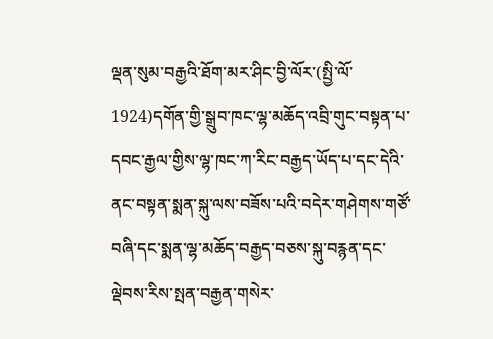ལྡན་སུམ་བརྒྱའི་ཐོག་མར་ཤིང་བྱི་ལོར་(སྤྱི་ལོ་1924)དགོན་གྱི་སྒྲུབ་ཁང་ལྷ་མཆོད་འབྲི་གུང་བསྟན་པ་དབང་རྒྱལ་གྱིས་ལྷ་ཁང་ཀ་རིང་བརྒྱད་ཡོད་པ་དང་དེའི་ནང་བསྟན་སྨན་སྐུ་ལས་བཟོས་པའི་བདེར་གཤེགས་གཙོ་བཞི་དང་སྨན་ལྷ་མཆོད་བརྒྱད་བཅས་སྐུ་བརྙན་དང་ལྡེབས་རིས་སྤན་བརྒྱན་གསེར་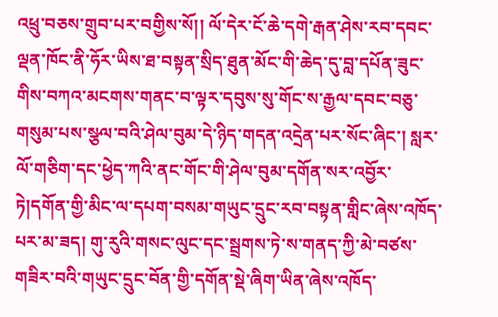འཕྲུ་བཅས་གྲུབ་པར་བགྱིས་སོ།། ལོ་དེར་ངོ་ཆེ་དགེ་རྒན་ཤེས་རབ་དབང་ལྡན་ཁོང་ནི་ཧོར་ཡིས་ཐ་བསྟན་སྲིད་ཐུན་མོང་གི་ཆེད་དུ་བླ་དཔོན་ཟུང་གིས་བཀའ་མངགས་གནང་བ་ལྟར་དབུས་སུ་གོང་ས་རྒྱལ་དབང་བཅུ་གསུམ་པས་སྩལ་བའི་ཤེལ་བུམ་དེ་ཉིད་གདན་འདྲེན་པར་སོང་ཞིང་། སླར་ལོ་གཅིག་དང་ཕྱེད་ཀའི་ནང་གོང་གི་ཤེལ་བུམ་དགོན་སར་འབྱོར་ཏེ།དགོན་གྱི་མིང་ལ་དཔག་བསམ་གཡུང་དྲུང་རབ་བསྟན་གླིང་ཞེས་འཁོད་པར་མ་ཟད། གུ་རུའི་གསང་ལུང་དང་སྦྲགས་ཏེ་ས་གནད་ཀྱི་མེ་བཙས་གཟིར་བའི་གཡུང་དྲུང་བོན་གྱི་དགོན་སྡེ་ཞིག་ཡིན་ཞེས་འཁོད་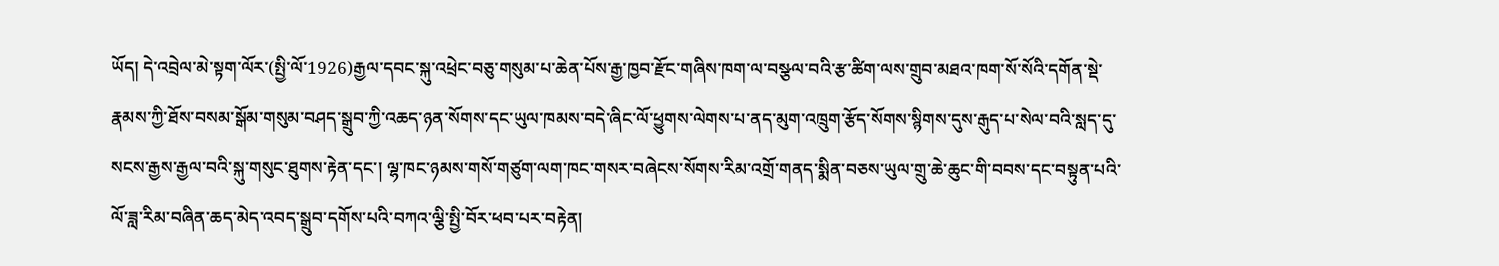ཡོད། དེ་འབྲེལ་མེ་སྟག་ལོར་(སྤྱི་ལོ་1926)རྒྱལ་དབང་སྐུ་འཕྲེང་བཅུ་གསུམ་པ་ཆེན་པོས་རྒྱ་ཁྱབ་རྫོང་གཞིས་ཁག་ལ་བསྩལ་བའི་རྩ་ཚིག་ལས་གྲུབ་མཐའ་ཁག་སོ་སོའི་དགོན་སྡེ་རྣམས་ཀྱི་ཐོས་བསམ་སྒོམ་གསུམ་བཤད་སྒྲུབ་ཀྱི་འཆད་ཉན་སོགས་དང་ཡུལ་ཁམས་བདེ་ཞིང་ལོ་ཕྱུགས་ལེགས་པ་ནད་མུག་འཁྲུག་རྩོད་སོགས་སྙིགས་དུས་རྒུད་པ་སེལ་བའི་སླད་དུ་སངས་རྒྱས་རྒྱལ་བའི་སྐུ་གསུང་ཐུགས་རྟེན་དང་། ལྷ་ཁང་ཉམས་གསོ་གཙུག་ལག་ཁང་གསར་བཞེངས་སོགས་རིམ་འགྲོ་གནད་སྨིན་བཅས་ཡུལ་གྲུ་ཆེ་ཆུང་གི་བབས་དང་བསྟུན་པའི་ལོ་ཟླ་རིམ་བཞིན་ཆད་མེད་འབད་སྒྲུབ་དགོས་པའི་བཀའ་ལྕི་སྤྱི་བོར་ཕབ་པར་བརྟེན།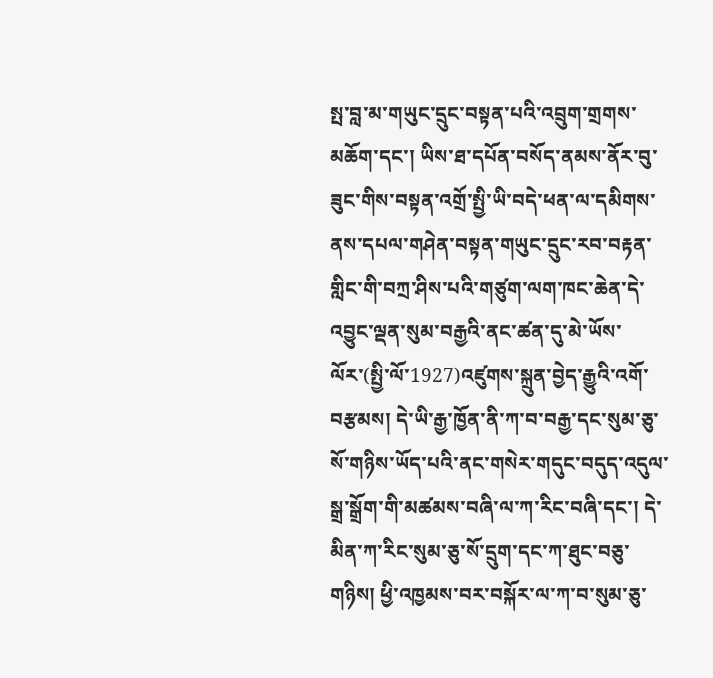སྤ་བླ་མ་གཡུང་དྲུང་བསྟན་པའི་འབྲུག་གྲགས་མཆོག་དང་། ཡིས་ཐ་དཔོན་བསོད་ནམས་ནོར་བུ་ཟུང་གིས་བསྟན་འགྲོ་སྤྱི་ཡི་བདེ་ཕན་ལ་དམིགས་ནས་དཔལ་གཤེན་བསྟན་གཡུང་དྲུང་རབ་བརྟན་གླིང་གི་བཀྲ་ཤིས་པའི་གཙུག་ལག་ཁང་ཆེན་དེ་འབྱུང་ལྡན་སུམ་བརྒྱའི་ནང་ཚན་དུ་མེ་ཡོས་ལོར་(སྤྱི་ལོ་1927)འཛུགས་སྐྲུན་བྱེད་རྒྱུའི་འགོ་བརྩམས། དེ་ཡི་རྒྱ་ཁྱོན་ནི་ཀ་བ་བརྒྱ་དང་སུམ་ཅུ་སོ་གཉིས་ཡོད་པའི་ནང་གསེར་གདུང་བདུད་འདུལ་སྒྲ་སྒྲོག་གི་མཚམས་བཞི་ལ་ཀ་རིང་བཞི་དང་། དེ་མིན་ཀ་རིང་སུམ་ཅུ་སོ་དྲུག་དང་ཀ་ཐུང་བཅུ་གཉིས། ཕྱི་འཁྱམས་བར་བསྐོར་ལ་ཀ་བ་སུམ་ཅུ་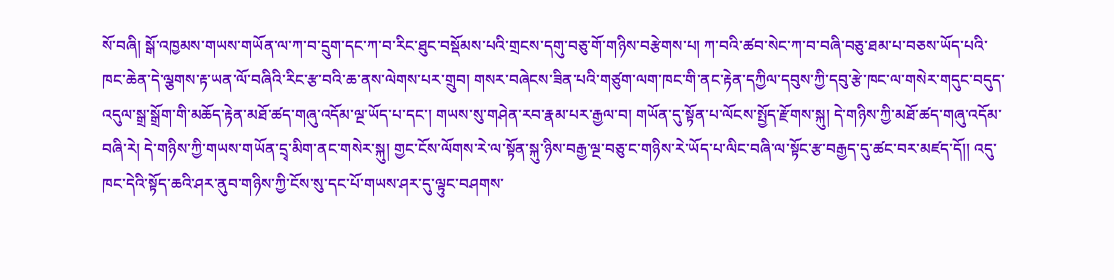སོ་བཞི། སྒོ་འཁྱམས་གཡས་གཡོན་ལ་ཀ་བ་དྲུག་དང་ཀ་བ་རིང་ཐུང་བསྡོམས་པའི་གྲངས་དགུ་བཅུ་གོ་གཉིས་བརྩེགས་པ། ཀ་བའི་ཚབ་སེང་ཀ་བ་བཞི་བཅུ་ཐམ་པ་བཅས་ཡོད་པའི་ཁང་ཆེན་དེ་ལྕགས་རྟ་ཡན་ལོ་བཞིའི་རིང་རྩ་བའི་ཆ་ནས་ལེགས་པར་གྲུབ། གསར་བཞེངས་ཟིན་པའི་གཙུག་ལག་ཁང་གི་ནང་རྟེན་དཀྱིལ་དབུས་ཀྱི་དབུ་རྩེ་ཁང་ལ་གསེར་གདུང་བདུད་འདུལ་སྒྲ་སྒྲོག་གི་མཆོད་རྟེན་མཐོ་ཚད་གཞུ་འདོམ་ལྔ་ཡོད་པ་དང་། གཡས་སུ་གཤེན་རབ་རྣམ་པར་རྒྱལ་བ། གཡོན་དུ་སྟོན་པ་ལོངས་སྤྱོད་རྫོགས་སྐུ། དེ་གཉིས་ཀྱི་མཐོ་ཚད་གཞུ་འདོམ་བཞི་རེ། དེ་གཉིས་ཀྱི་གཡས་གཡོན་དྲྭ་མིག་ནང་གསེར་སྐུ། གྱང་ངོས་ལོགས་རེ་ལ་སྟོན་སྐུ་ཉིས་བརྒྱ་ལྔ་བཅུ་ང་གཉིས་རེ་ཡོད་པ་ལིང་བཞི་ལ་སྟོང་རྩ་བརྒྱད་དུ་ཚང་བར་མཛད་དོ།། འདུ་ཁང་དེའི་སྟོད་ཆའི་ཤར་ནུབ་གཉིས་ཀྱི་ངོས་སུ་དང་པོ་གཡས་ཤར་དུ་ལྟུང་བཤགས་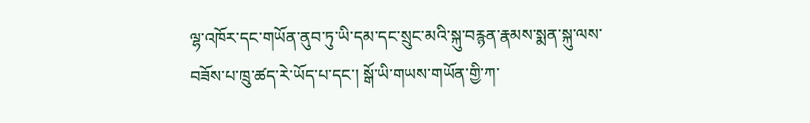ལྷ་འཁོར་དང་གཡོན་ནུབ་ཏུ་ཡི་དམ་དང་སྲུང་མའི་སྐུ་བརྙན་རྣམས་སྨན་སྐུ་ལས་བཟོས་པ་ཁྲུ་ཚད་རེ་ཡོད་པ་དང་། སྒོ་ཡི་གཡས་གཡོན་གྱི་ཀ་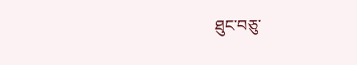ཐུང་བཅུ་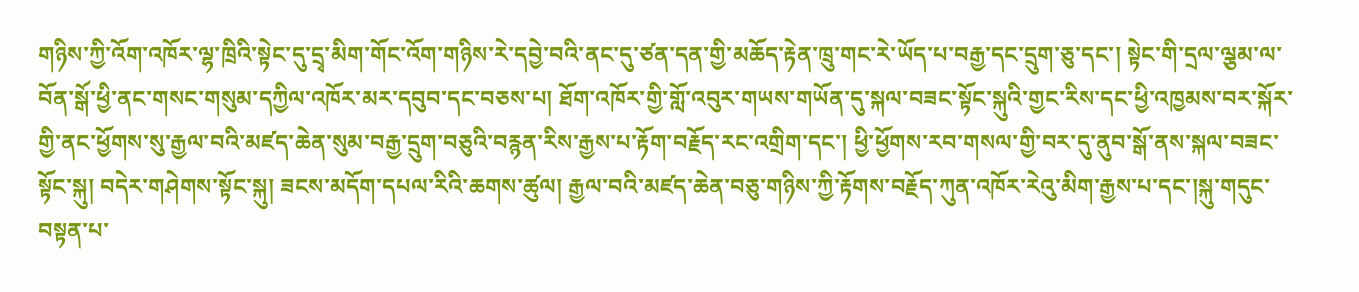གཉིས་ཀྱི་འོག་འཁོར་ལྷ་ཁྲིའི་སྟེང་དུ་དྲྭ་མིག་གོང་འོག་གཉིས་རེ་དབྱེ་བའི་ནང་དུ་ཙན་དན་གྱི་མཆོད་རྟེན་ཁྲུ་གང་རེ་ཡོད་པ་བརྒྱ་དང་དྲུག་ཅུ་དང་། སྟེང་གི་དྲལ་ལྕམ་ལ་བོན་སྒོ་ཕྱི་ནང་གསང་གསུམ་དཀྱིལ་འཁོར་མར་དབུབ་དང་བཅས་པ། ཐོག་འཁོར་གྱི་གློ་འབུར་གཡས་གཡོན་དུ་སྐལ་བཟང་སྟོང་སྐུའི་གྱང་རིས་དང་ཕྱི་འཁྱམས་བར་སྐོར་གྱི་ནང་ཕྱོགས་སུ་རྒྱལ་བའི་མཛད་ཆེན་སུམ་བརྒྱ་དྲུག་བཅུའི་བརྙན་རིས་རྒྱས་པ་རྟོག་བརྗོད་རང་འགྲིག་དང་། ཕྱི་ཕྱོགས་རབ་གསལ་གྱི་བར་དུ་ནུབ་སྒོ་ནས་སྐལ་བཟང་སྟོང་སྐུ། བདེར་གཤེགས་སྟོང་སྐུ། ཟངས་མདོག་དཔལ་རིའི་ཆགས་ཚུལ། རྒྱལ་བའི་མཛད་ཆེན་བཅུ་གཉིས་ཀྱི་རྟོགས་བརྗོད་ཀུན་འཁོར་རེའུ་མིག་རྒྱས་པ་དང་།སྐུ་གདུང་བསྟན་པ་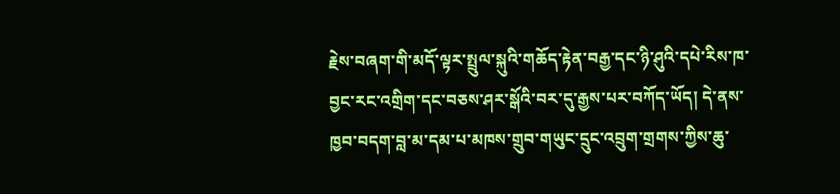རྗེས་བཞག་གི་མདོ་ལྟར་སྤྲུལ་སྐུའི་གཆོད་རྟེན་བརྒྱ་དང་ཉི་ཤུའི་དཔེ་རིས་ཁ་བྱང་རང་འགྲིག་དང་བཅས་ཤར་སྒོའི་བར་དུ་རྒྱས་པར་བཀོད་ཡོད། དེ་ནས་ཁྱབ་བདག་བླ་མ་དམ་པ་མཁས་གྲུབ་གཡུང་དྲུང་འབྲུག་གྲགས་ཀྱིས་ཆུ་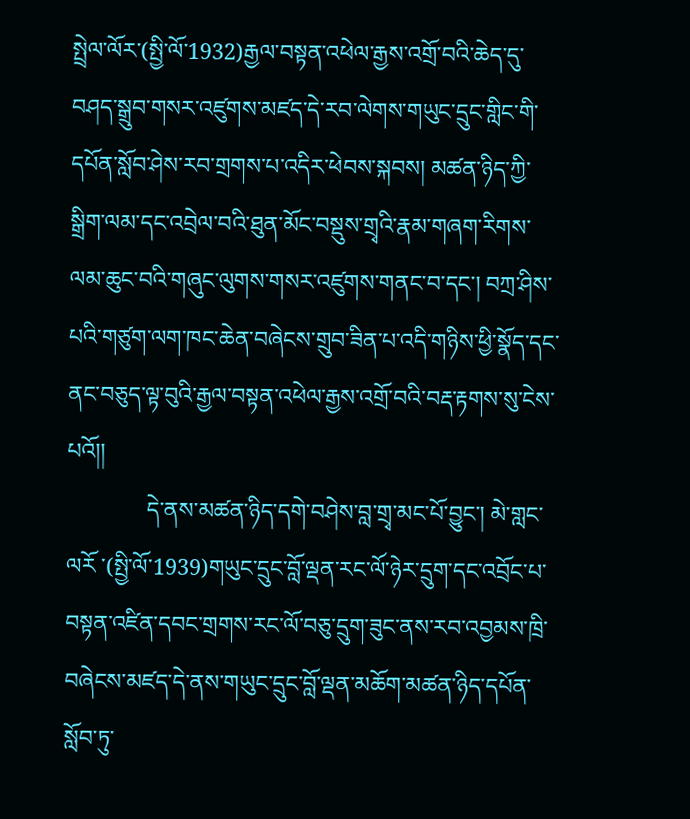སྤྲེལ་ལོར་(སྤྱི་ལོ་1932)རྒྱལ་བསྟན་འཕེལ་རྒྱས་འགྲོ་བའི་ཆེད་དུ་བཤད་སྒྲུབ་གསར་འཛུགས་མཛད་དེ་རབ་ལེགས་གཡུང་དྲུང་གླིང་གི་དཔོན་སློབ་ཤེས་རབ་གྲགས་པ་འདིར་ཕེབས་སྐབས། མཚན་ཉིད་ཀྱི་སྒྲིག་ལམ་དང་འབྲེལ་བའི་ཐུན་མོང་བསྡུས་གྲྭའི་རྣམ་གཞག་རིགས་ལམ་ཆུང་བའི་གཞུང་ལུགས་གསར་འཛུགས་གནང་བ་དང་། བཀྲ་ཤིས་པའི་གཙུག་ལག་ཁང་ཆེན་བཞེངས་གྲུབ་ཟིན་པ་འདི་གཉིས་ཕྱི་སྣོད་དང་ནང་བཅུད་ལྟ་བུའི་རྒྱལ་བསྟན་འཕེལ་རྒྱས་འགྲོ་བའི་བརྡ་རྟགས་སུ་ངེས་པའོ།།
              དེ་ནས་མཚན་ཉིད་དགེ་བཤེས་བླ་གྲྭ་མང་པོ་བྱུང་། མེ་གླང་ལརོ ་(སྤྱི་ལོ་1939)གཡུང་དྲུང་བློ་ལྡན་རང་ལོ་ཉེར་དྲུག་དང་འབྲོང་པ་བསྟན་འཛིན་དབང་གྲགས་རང་ལོ་བཅུ་དྲུག་ཟུང་ནས་རབ་འབྱམས་ཁྲི་བཞེངས་མཛད་དེ་ནས་གཡུང་དྲུང་བློ་ལྡན་མཆོག་མཚན་ཉིད་དཔོན་སློབ་ཏུ་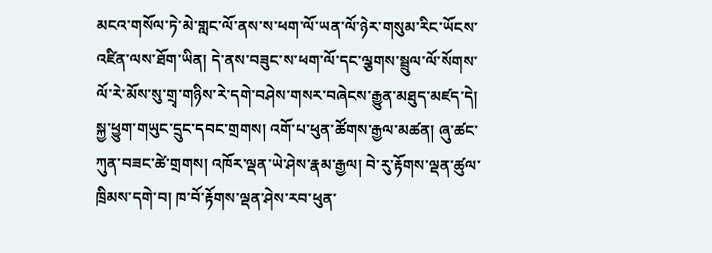མངའ་གསོལ་ཏེ་མེ་གླང་ལོ་ནས་ས་ཕག་ལོ་ཡན་ལོ་ཉེར་གསུམ་རིང་ཡོངས་འཛིན་ལས་ཐོག་ཡིན། དེ་ནས་བཟུང་ས་ཕག་ལོ་དང་ལྕགས་སྦྲུལ་ལོ་སོགས་ལོ་རེ་མོས་སུ་གྲྭ་གཉིས་རེ་དགེ་བཤེས་གསར་བཞེངས་རྒྱུན་མཐུད་མཛད་དེ། སྐྱ་ཕྱུག་གཡུང་དྲུང་དབང་གྲགས། འགོ་པ་ཕུན་ཚོགས་རྒྱལ་མཚན། ཞུ་ཚང་ཀུན་བཟང་ཚེ་གྲགས། འཁོར་ལྡན་ཡེ་ཤེས་རྣམ་རྒྱལ། བེ་རུ་རྟོགས་ལྡན་ཚུལ་ཁྲིམས་དགེ་བ། ཁ་བོ་རྟོགས་ལྡན་ཤེས་རབ་ཕུན་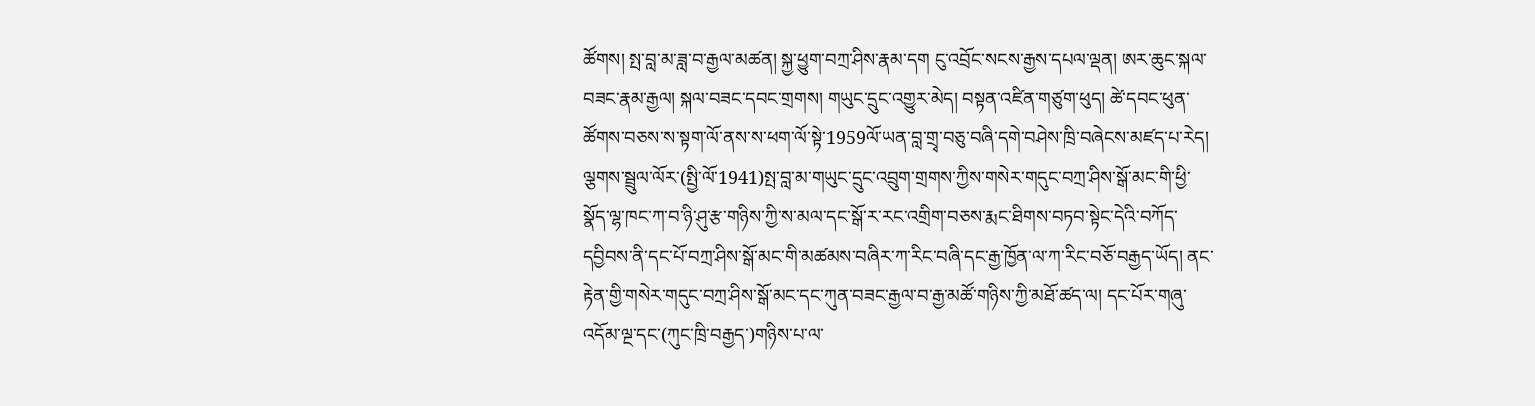ཚོགས། སྤ་བླ་མ་ཟླ་བ་རྒྱལ་མཚན། སྐྱ་ཕྱུག་བཀྲ་ཤིས་རྣམ་དག ངུ་འབྲོང་སངས་རྒྱས་དཔལ་ལྡན། ཨར་ཆུང་སྐལ་བཟང་རྣམ་རྒྱལ། སྐལ་བཟང་དབང་གྲགས། གཡུང་དྲུང་འགྱུར་མེད། བསྟན་འཛིན་གཙུག་ཕུད། ཚེ་དབང་ཕུན་ཚོགས་བཅས་ས་སྟག་ལོ་ནས་ས་ཕག་ལོ་སྟེ་1959ལོ་ཡན་བླ་གྲྭ་བཅུ་བཞི་དགེ་བཤེས་ཁྲི་བཞེངས་མཛད་པ་རེད། ལྕགས་སྦྲུལ་ལོར་(སྤྱི་ལོ་1941)སྤ་བླ་མ་གཡུང་དྲུང་འབྲུག་གྲགས་ཀྱིས་གསེར་གདུང་བཀྲ་ཤིས་སྒོ་མང་གི་ཕྱི་སྣོད་ལྷ་ཁང་ཀ་བ་ཉི་ཤུ་རྩ་གཉིས་ཀྱི་ས་མལ་དང་སྒོ་ར་རང་འགྲིག་བཅས་རྨང་ཐིགས་བཏབ་སྟེང་དེའི་བཀོད་དབྱིབས་ནི་དང་པོ་བཀྲ་ཤིས་སྒོ་མང་གི་མཚམས་བཞིར་ཀ་རིང་བཞི་དང་རྒྱ་ཁྱོན་ལ་ཀ་རིང་བཅོ་བརྒྱད་ཡོད། ནང་རྟེན་གྱི་གསེར་གདུང་བཀྲ་ཤིས་སྒོ་མང་དང་ཀུན་བཟང་རྒྱལ་བ་རྒྱ་མཚོ་གཉིས་ཀྱི་མཐོ་ཚད་ལ། དང་པོར་གཞུ་འདོམ་ལྔ་དང་(ཀུང་ཁྲི་བརྒྱད་)གཉིས་པ་ལ་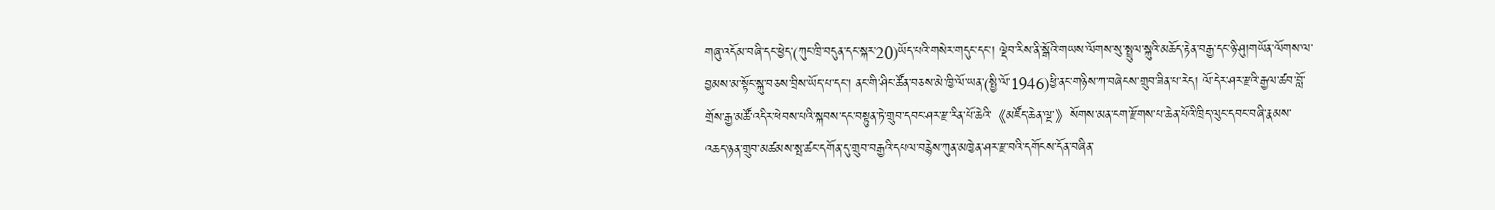གཞུ་འདོམ་བཞི་དང་ཕྱེད་(ཀུང་ཁྲི་བདུན་དང་སྐར་20)ཡོད་པའི་གསེར་གདུང་དང་། ལྡེབ་རིས་ནི་སྒོའི་གཡས་ལོགས་སུ་སྤྲུལ་སྐུའི་མཆོད་རྟེན་བརྒྱ་དང་ཉི་ཤུ།གཡོན་ལོགས་ལ་བྱམས་མ་སྟོང་སྐུ་བཅས་བྲིས་ཡོད་པ་དང་། ནང་གི་ཤིང་ཚོན་བཅས་མེ་ཁྱི་ལོ་ཡན་(སྤྱི་ལོ་1946)ཕྱི་ནང་གཉིས་ཀ་བཞེངས་གྲུབ་ཟིན་པ་རེད། ལོ་དེར་ཤར་རྫའི་རྒྱལ་ཚབ་བློ་གྲོས་རྒྱ་མཚོ་འདིར་ཕེབས་པའི་སྐབས་དང་བསྟུན་ཏེ་གྲུབ་དབང་ཤར་རྫ་རིན་པོ་ཆེའི་《མཛོད་ཆེན་ལྔ་》སོགས་མན་ངག་རྫོགས་པ་ཆེན་པོའི་ཁྲིད་ལུང་དབང་བཞི་རྣམས་འཆད་ཉན་གྲུབ་མཚམས་སྤ་ཚང་དགོན་དུ་གྲུབ་བརྒྱའི་དཔལ་བརྙེས་ཀུན་མཁྱེན་ཤར་རྫ་བའི་དགོངས་དོན་བཞིན་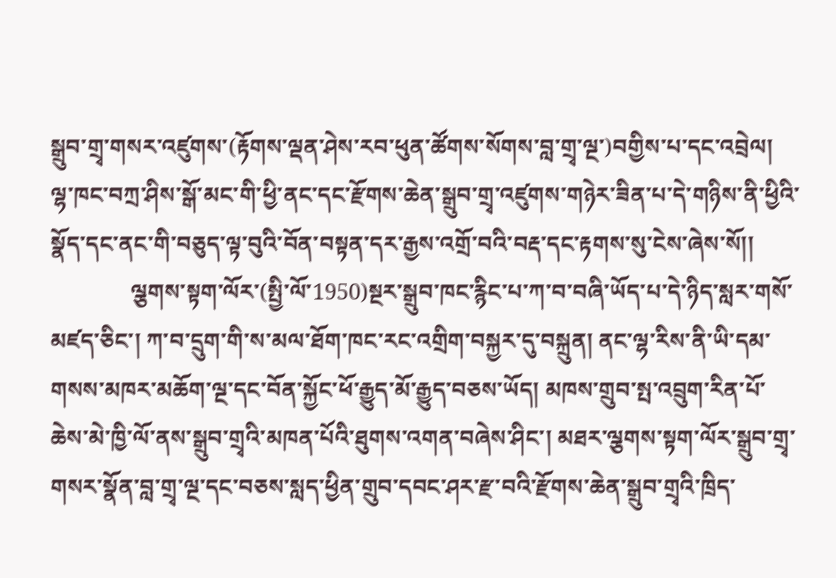སྒྲུབ་གྲྭ་གསར་འཛུགས་(རྟོགས་ལྡན་ཤེས་རབ་ཕུན་ཚོགས་སོགས་བླ་གྲྭ་ལྔ་)བགྱིས་པ་དང་འབྲེལ། ལྷ་ཁང་བཀྲ་ཤིས་སྒོ་མང་གི་ཕྱི་ནང་དང་རྫོགས་ཆེན་སྒྲུབ་གྲྭ་འཛུགས་གཉེར་ཟིན་པ་དེ་གཉིས་ནི་ཕྱིའི་སྣོད་དང་ནང་གི་བཅུད་ལྟ་བུའི་བོན་བསྟན་དར་རྒྱས་འགྲོ་བའི་བརྡ་དང་རྟགས་སུ་ངེས་ཞེས་སོ།།
              ལྕགས་སྟག་ལོར་(སྤྱི་ལོ་1950)སྔར་སྒྲུབ་ཁང་རྙིང་པ་ཀ་བ་བཞི་ཡོད་པ་དེ་ཉིད་སླར་གསོ་མཛད་ཅིང་། ཀ་བ་དྲུག་གི་ས་མལ་ཐོག་ཁང་རང་འགྲིག་བསྐྱར་དུ་བསྐྲུན། ནང་ལྷ་རིས་ནི་ཡི་དམ་གསས་མཁར་མཆོག་ལྔ་དང་བོན་སྐྱོང་ཕོ་རྒྱུད་མོ་རྒྱུད་བཅས་ཡོད། མཁས་གྲུབ་སྤ་འབྲུག་རིན་པོ་ཆེས་མེ་ཁྱི་ལོ་ནས་སྒྲུབ་གྲྭའི་མཁན་པོའི་ཐུགས་འགན་བཞེས་ཤིང་། མཐར་ལྕགས་སྟག་ལོར་སྒྲུབ་གྲྭ་གསར་སྣོན་བླ་གྲྭ་ལྔ་དང་བཅས་སླད་ཕྱིན་གྲུབ་དབང་ཤར་རྫ་བའི་རྫོགས་ཆེན་སྒྲུབ་གྲྭའི་ཁྲིད་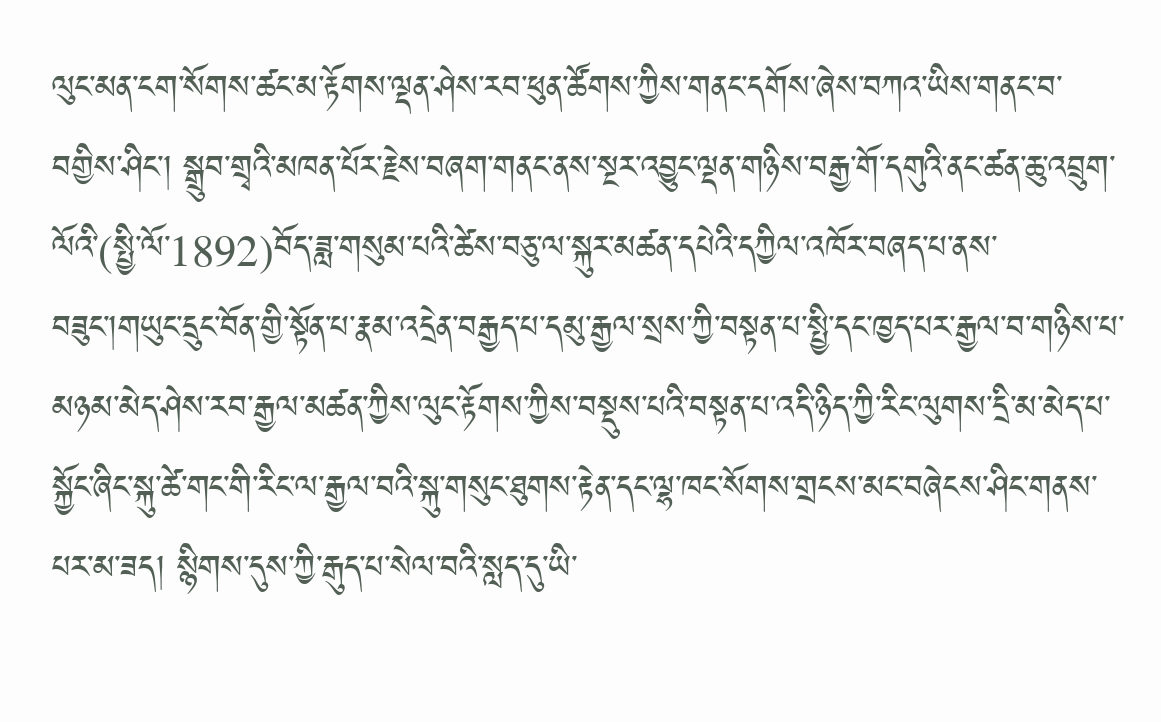ལུང་མན་ངག་སོགས་ཚང་མ་རྟོགས་ལྡན་ཤེས་རབ་ཕུན་ཚོགས་ཀྱིས་གནང་དགོས་ཞེས་བཀའ་ཡིས་གནང་བ་བགྱིས་ཤིང་། སྒྲུབ་གྲྭའི་མཁན་པོར་རྗེས་བཞག་གནང་ནས་སྔར་འབྱུང་ལྡན་གཉིས་བརྒྱ་གོ་དགུའི་ནང་ཚན་ཆུ་འབྲུག་ལོའི་(སྤྱི་ལོ་1892)བོད་ཟླ་གསུམ་པའི་ཚེས་བཅུ་ལ་སྐུར་མཚན་དཔེའི་དཀྱིལ་འཁོར་བཞད་པ་ནས་བཟུང་།གཡུང་དྲུང་བོན་གྱི་སྟོན་པ་རྣམ་འདྲེན་བརྒྱད་པ་དམུ་རྒྱལ་སྲས་ཀྱི་བསྟན་པ་སྤྱི་དང་ཁྱད་པར་རྒྱལ་བ་གཉིས་པ་མཉམ་མེད་ཤེས་རབ་རྒྱལ་མཚན་ཀྱིས་ལུང་རྟོགས་ཀྱིས་བསྡུས་པའི་བསྟན་པ་འདི་ཉིད་ཀྱི་རིང་ལུགས་དྲི་མ་མེད་པ་སྐྱོང་ཞིང་སྐུ་ཚེ་གང་གི་རིང་ལ་རྒྱལ་བའི་སྐུ་གསུང་ཐུགས་རྟེན་དང་ལྷ་ཁང་སོགས་གྲངས་མང་བཞེངས་ཤིང་གནས་པར་མ་ཟད། སྙིགས་དུས་ཀྱི་རྒུད་པ་སེལ་བའི་སླད་དུ་ཡི་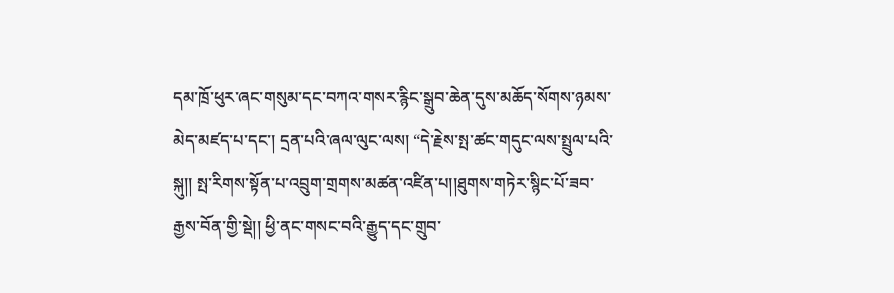དམ་ཁྲོ་ཕུར་ཞང་གསུམ་དང་བཀའ་གསར་རྙིང་སྒྲུབ་ཆེན་དུས་མཆོད་སོགས་ཉམས་མེད་མཛད་པ་དང་། དྲན་པའི་ཞལ་ལུང་ལས། “དེ་རྗེས་སྤ་ཚང་གདུང་ལས་སྤྲུལ་པའི་སྐུ།། སྤ་རིགས་སྟོན་པ་འབྲུག་གྲགས་མཚན་འཛིན་པ།།ཐུགས་གཏེར་སྙིང་པོ་ཟབ་རྒྱས་བོན་གྱི་སྡེ།། ཕྱི་ནང་གསང་བའི་རྒྱུད་དང་གྲུབ་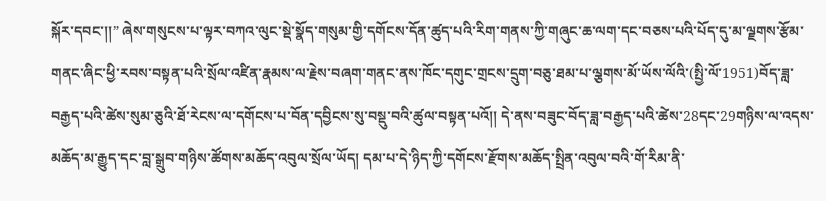སྐོར་དབང་།།” ཞེས་གསུངས་པ་ལྟར་བཀའ་ལུང་སྡེ་སྣོད་གསུམ་གྱི་དགོངས་དོན་ཚུད་པའི་རིག་གནས་ཀྱི་གཞུང་ཆ་ལག་དང་བཅས་པའི་པོད་དུ་མ་ལྗགས་རྩོམ་གནང་ཞིང་ཕྱི་རབས་བསྟན་པའི་སྲོལ་འཛིན་རྣམས་ལ་རྗེས་བཞག་གནང་ནས་ཁོང་དགུང་གྲངས་དྲུག་བཅུ་ཐམ་པ་ལྕགས་མོ་ཡོས་ལོའི་(སྤྱི་ལོ་1951)བོད་ཟླ་བརྒྱད་པའི་ཚེས་སུམ་ཅུའི་ཐོ་རེངས་ལ་དགོངས་པ་བོན་དབྱིངས་སུ་བསྡུ་བའི་ཚུལ་བསྟན་པའོ།། དེ་ནས་བཟུང་བོད་ཟླ་བརྒྱད་པའི་ཚེས་28དང་29གཉིས་ལ་འདས་མཆོད་མ་རྒྱུད་དང་བླ་སྒྲུབ་གཉིས་ཚོགས་མཆོད་འབུལ་སྲོལ་ཡོད། དམ་པ་དེ་ཉིད་ཀྱི་དགོངས་རྫོགས་མཆོད་སྤྲིན་འབུལ་བའི་གོ་རིམ་ནི་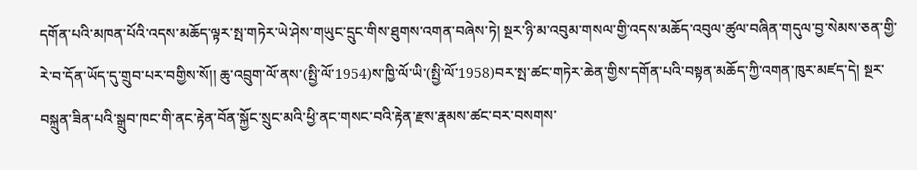དགོན་པའི་མཁན་པོའི་འདས་མཆོད་ལྟར་སྤ་གཏེར་ཡེ་ཤེས་གཡུང་དྲུང་གིས་ཐུགས་འགན་བཞེས་ཏེ། སྔར་ཉི་མ་འབུམ་གསལ་གྱི་འདས་མཆོད་འབུལ་ཚུལ་བཞིན་གདུལ་བྱ་སེམས་ཅན་གྱི་རེ་བ་དོན་ཡོད་དུ་གྲུབ་པར་བགྱིས་སོ།། ཆུ་འབྲུག་ལོ་ནས་(སྤྱི་ལོ་1954)ས་ཁྱི་ལོ་ཡི་(སྤྱི་ལོ་1958)བར་སྤ་ཚང་གཏེར་ཆེན་གྱིས་དགོན་པའི་བསྟན་མཆོད་ཀྱི་འགན་ཁུར་མཛད་དེ། སྔར་བསྐྲུན་ཟིན་པའི་སྒྲུབ་ཁང་གི་ནང་རྟེན་བོན་སྐྱོང་སྲུང་མའི་ཕྱི་ནང་གསང་བའི་རྟེན་རྫས་རྣམས་ཚང་བར་བསགས་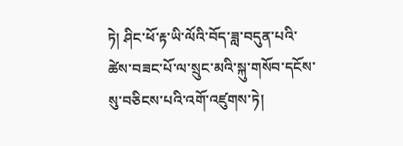ཏེ། ཤིང་ཕོ་རྟ་ཡི་ལོའི་བོད་ཟླ་བདུན་པའི་ཚེས་བཟང་པོ་ལ་སྲུང་མའི་སྐུ་གསོབ་དངོས་སུ་བཅིངས་པའི་འགོ་འཛུགས་ཏེ།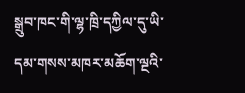སྒྲུབ་ཁང་གི་ལྷ་ཁྲི་དཀྱིལ་དུ་ཡི་དམ་གསས་མཁར་མཆོག་ལྔའི་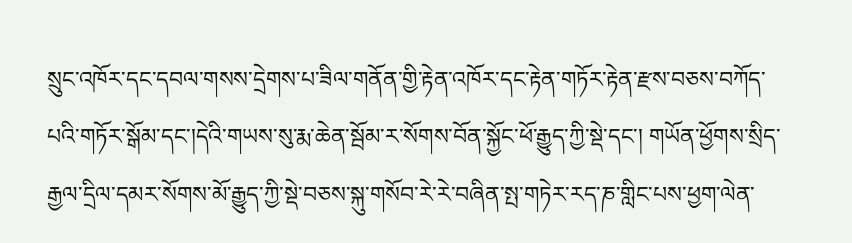སྲུང་འཁོར་དང་དབལ་གསས་དྲེགས་པ་ཟིལ་གནོན་གྱི་རྟེན་འཁོར་དང་རྟེན་གཏོར་རྟེན་རྫས་བཅས་བཀོད་པའི་གཏོར་སྒོམ་དང་།དེའི་གཡས་སུ་རྨ་ཆེན་སྦོམ་ར་སོགས་བོན་སྐྱོང་ཕོ་རྒྱུད་ཀྱི་སྡེ་དང་། གཡོན་ཕྱོགས་སྲིད་རྒྱལ་དྲིལ་དམར་སོགས་མོ་རྒྱུད་ཀྱི་སྡེ་བཅས་སྐུ་གསོབ་རེ་རེ་བཞིན་སྤ་གཏེར་རད་ཎ་གླིང་པས་ཕྱག་ལེན་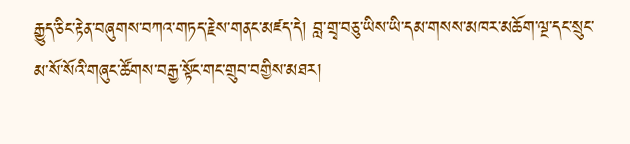རྒྱུད་ཅིང་རྟེན་བཞུགས་བཀའ་གཏད་རྗེས་གནང་མཛད་དེ། བླ་གྲྭ་བཅུ་ཡིས་ཡི་དམ་གསས་མཁར་མཆོག་ལྔ་དང་སྲུང་མ་སོ་སོའི་གཞུང་ཚོགས་བརྒྱ་སྟོང་གང་གྲུབ་བགྱིས་མཐར།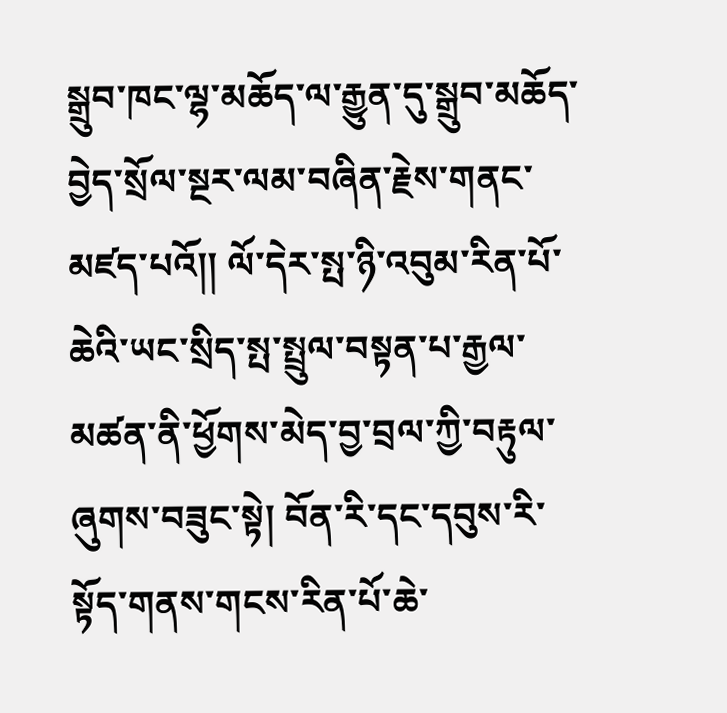སྒྲུབ་ཁང་ལྷ་མཆོད་ལ་རྒྱུན་དུ་སྒྲུབ་མཆོད་བྱེད་སྲོལ་སྔར་ལམ་བཞིན་རྗེས་གནང་མཛད་པའོ།། ལོ་དེར་སྤ་ཉི་འབུམ་རིན་པོ་ཆེའི་ཡང་སྲིད་སྤ་སྤྲུལ་བསྟན་པ་རྒྱལ་མཚན་ནི་ཕྱོགས་མེད་བྱ་བྲལ་ཀྱི་བརྟུལ་ཞུགས་བཟུང་སྟེ། བོན་རི་དང་དབུས་རི་སྟོད་གནས་གངས་རིན་པོ་ཆེ་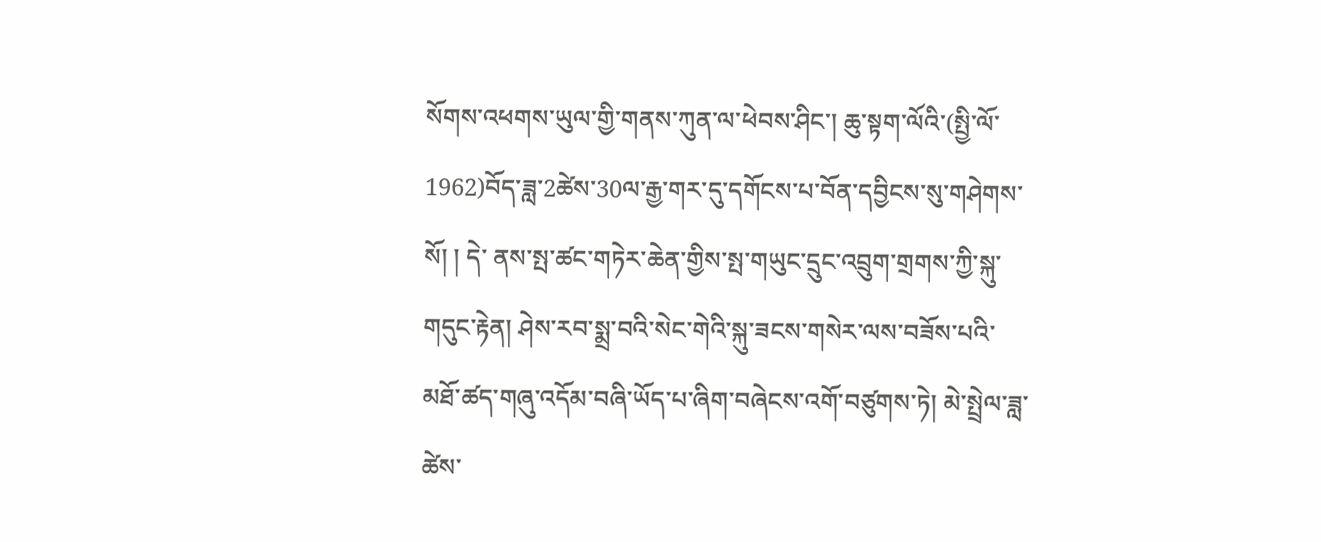སོགས་འཕགས་ཡུལ་གྱི་གནས་ཀུན་ལ་ཕེབས་ཤིང་། ཆུ་སྟག་ལོའི་(སྤྱི་ལོ་1962)བོད་ཟླ་2ཚེས་30ལ་རྒྱ་གར་དུ་དགོངས་པ་བོན་དབྱིངས་སུ་གཤེགས་སོ། ། དེ་ ནས་སྤ་ཚང་གཏེར་ཆེན་གྱིས་སྤ་གཡུང་དྲུང་འབྲུག་གྲགས་ཀྱི་སྐུ་གདུང་རྟེན། ཤེས་རབ་སྨྲ་བའི་སེང་གེའི་སྐུ་ཟངས་གསེར་ལས་བཟོས་པའི་མཐོ་ཚད་གཞུ་འདོམ་བཞི་ཡོད་པ་ཞིག་བཞེངས་འགོ་བཙུགས་ཏེ། མེ་སྤྲེལ་ཟླ་ཚེས་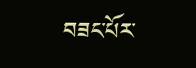བཟང་པོར་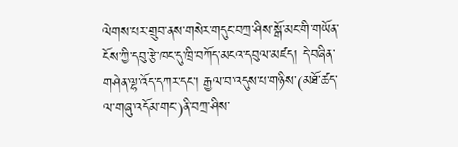ལེགས་པར་གྲུབ་ནས་གསེར་གདུང་བཀྲ་ཤིས་སྒོ་མང་གི་གཡོན་ངོས་ཀྱི་དབུ་རྩེ་ཁང་དུ་ཁྲི་བཀོད་མངའ་དབུལ་མཛད། དེ་བཞིན་གཤེན་ལྷ་འོད་དཀར་དང་། རྒྱལ་བ་འདུས་པ་གཉིས་(མཐོ་ཚད་ལ་གཞུ་འདོམ་གང་)ནི་བཀྲ་ཤིས་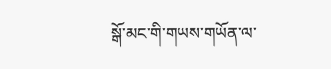སྒོ་མང་གི་གཡས་གཡོན་ལ་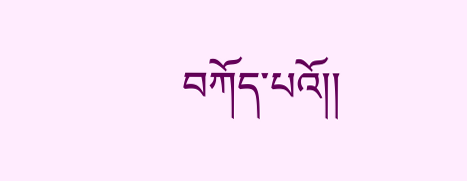བཀོད་པའོ།།